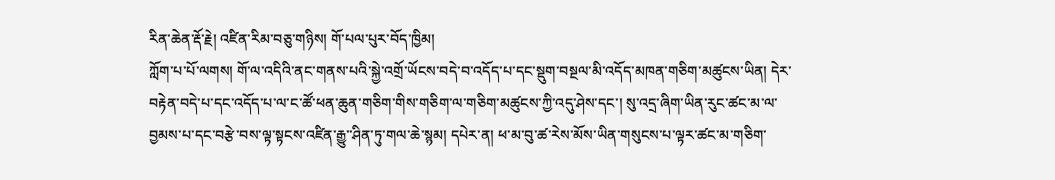རིན་ཆེན་རྡོ་རྗེ། འཛིན་རིམ་བཅུ་གཉིས། གོ་པལ་པུར་བོད་ཁྱིམ།
ཀློག་པ་པོ་ལགས། གོ་ལ་འདིའི་ནང་གནས་པའི་སྐྱེ་འགྲོ་ཡོངས་བདེ་བ་འདོད་པ་དང་སྡུག་བསྔལ་མི་འདོད་མཁན་གཅིག་མཚུངས་ཡིན། དེར་བརྟེན་བདེ་པ་དང་འདོད་པ་ལ་ང་ཚོ་ཕན་ཆུན་གཅིག་གིས་གཅིག་ལ་གཅིག་མཚུངས་ཀྱི་འདུ་ཤེས་དང་། སུ་འདྲ་ཞིག་ཡིན་རུང་ཚང་མ་ལ་བྱམས་པ་དང་བརྩེ་བས་ལྟ་སྟངས་འཛིན་རྒྱུ་་ཤིན་ཏུ་གལ་ཆེ་སྙམ། དཔེར་ན། ཕ་མ་བུ་ཚ་རེས་མོས་ཡིན་གསུངས་པ་ལྟར་ཚང་མ་གཅིག་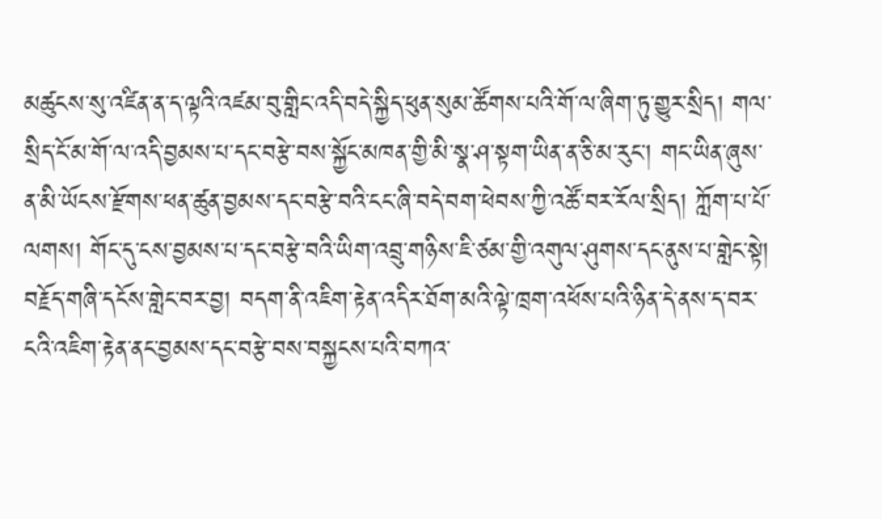མཚུངས་སུ་འཛིན་ན་ད་ལྟའི་འཛམ་བུ་གླིང་འདི་བདེ་སྐྱིད་ཕུན་སུམ་ཚོགས་པའི་གོ་ལ་ཞིག་ཏུ་གྱུར་སྲིད། གལ་སྲིད་ངོ་མ་གོ་ལ་འདི་བྱམས་པ་དང་བརྩེ་བས་སྐྱོང་མཁན་གྱི་མི་སྣ་ཤ་སྟག་ཡིན་ན་ཅི་མ་རུང་། གང་ཡིན་ཞུས་ན་མི་ཡོངས་རྫོགས་ཕན་ཚུན་བྱམས་དང་བརྩེ་བའི་ངང་ཞི་བདེ་བག་ཕེབས་ཀྱི་འཚོ་བར་རོལ་སྲིད། ཀློག་པ་པོ་ལགས། གོང་དུ་ངས་བྱམས་པ་དང་བརྩེ་བའི་ཡིག་འབྲུ་གཉིས་ཇི་ཙམ་གྱི་འགུལ་ཤུགས་དང་ནུས་པ་གླེང་སྟེ། བརྗོད་གཞི་དངོས་གླེང་བར་བྱ། བདག་ནི་འཇིག་རྟེན་འདིར་ཐོག་མའི་ལྟེ་ཁྲག་འཕོས་པའི་ཉིན་དེ་ནས་ད་བར་ངའི་འཇིག་རྟེན་ནང་བྱམས་དང་བརྩེ་བས་བསྐྱངས་པའི་བཀའ་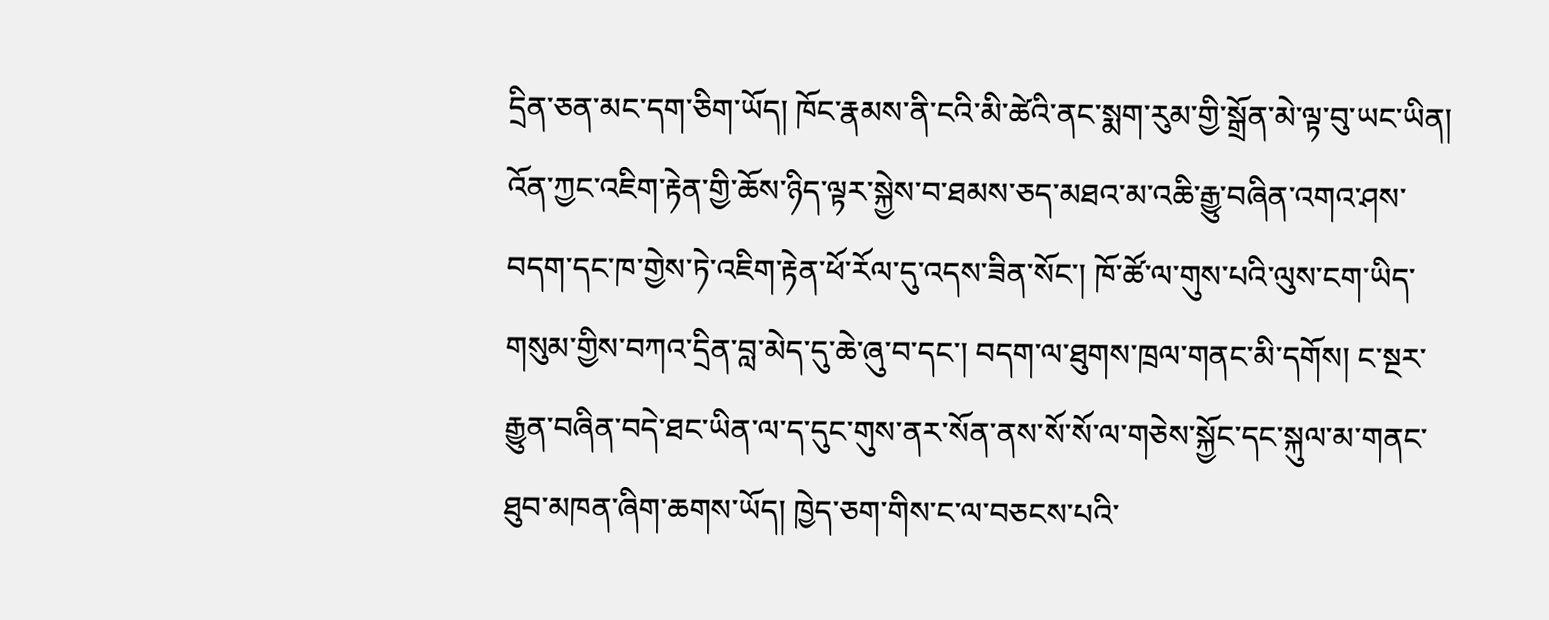དྲིན་ཅན་མང་དག་ཅིག་ཡོད། ཁོང་རྣམས་ནི་ངའི་མི་ཚེའི་ནང་སྨག་རུམ་གྱི་སྒྲོན་མེ་ལྟ་བུ་ཡང་ཡིན།
འོན་ཀྱང་འཇིག་རྟེན་གྱི་ཆོས་ཉིད་ལྟར་སྐྱེས་བ་ཐམས་ཅད་མཐའ་མ་འཆི་རྒྱུ་བཞིན་འགའ་ཤས་བདག་དང་ཁ་གྱེས་ཏེ་འཇིག་རྟེན་ཕོ་རོལ་དུ་འདས་ཟིན་སོང་། ཁོ་ཚོ་ལ་གུས་པའི་ལུས་ངག་ཡིད་གསུམ་གྱིས་བཀའ་དྲིན་བླ་མེད་དུ་ཆེ་ཞུ་བ་དང་། བདག་ལ་ཐུགས་ཁྲལ་གནང་མི་དགོས། ང་སྔར་རྒྱུན་བཞིན་བདེ་ཐང་ཡིན་ལ་ད་དུང་གུས་ནར་སོན་ནས་སོ་སོ་ལ་གཅེས་སྐྱོང་དང་སྐུལ་མ་གནང་ཐུབ་མཁན་ཞིག་ཆགས་ཡོད། ཁྱེད་ཅག་གིས་ང་ལ་བཅངས་པའི་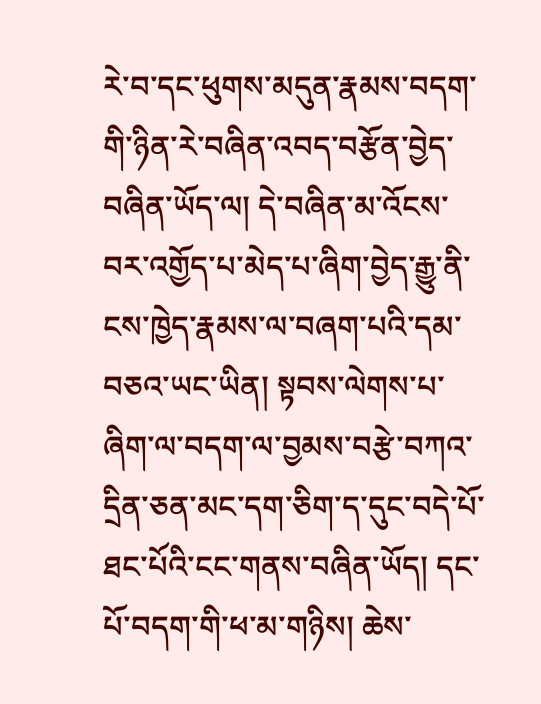རེ་བ་དང་ཕུགས་མདུན་རྣམས་བདག་གི་ཉིན་རེ་བཞིན་འབད་བརྩོན་བྱེད་བཞིན་ཡོད་ལ། དེ་བཞིན་མ་འོངས་བར་འགྱོད་པ་མེད་པ་ཞིག་བྱེད་རྒྱུ་ནི་ངས་ཁྱེད་རྣམས་ལ་བཞག་པའི་དམ་བཅའ་ཡང་ཡིན། སྟབས་ལེགས་པ་ཞིག་ལ་བདག་ལ་བྱམས་བརྩེ་བཀའ་དྲིན་ཅན་མང་དག་ཅིག་ད་དུང་བདེ་པོ་ཐང་པོའི་ངང་གནས་བཞིན་ཡོད། དང་པོ་བདག་གི་ཕ་མ་གཉིས། ཆེས་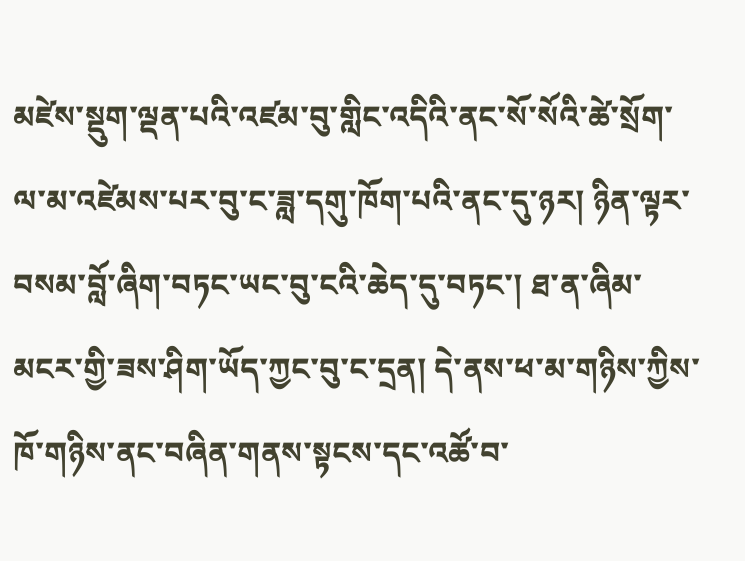མཛེས་སྡུག་ལྡན་པའི་འཛམ་བུ་གླིང་འདིའི་ནང་སོ་སོའི་ཚེ་སྲོག་ལ་མ་འཛེམས་པར་བུ་ང་ཟླ་དགུ་ཁོག་པའི་ནང་དུ་ཉར། ཉིན་ལྟར་བསམ་བློ་ཞིག་བཏང་ཡང་བུ་ངའི་ཆེད་དུ་བཏང་། ཐ་ན་ཞིམ་མངར་གྱི་ཟས་ཤིག་ཡོད་ཀྱང་བུ་ང་དྲན། དེ་ནས་ཕ་མ་གཉིས་ཀྱིས་ཁོ་གཉིས་ནང་བཞིན་གནས་སྟངས་དང་འཚོ་བ་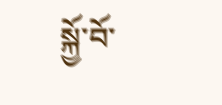སྐྱོ་བོ་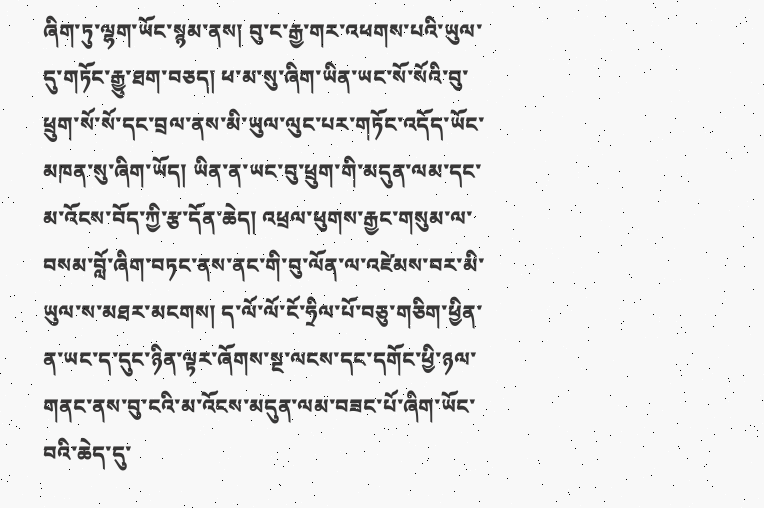ཞིག་ཏུ་ལྷག་ཡོང་སྙམ་ནས། བུ་ང་རྒྱ་གར་འཕགས་པའི་ཡུལ་དུ་གཏོང་རྒྱུ་ཐག་བཅད། ཕ་མ་སུ་ཞིག་ཡིན་ཡང་སོ་སོའི་བུ་ཕྲུག་སོ་སོ་དང་བྲལ་ནས་མི་ཡུལ་ལུང་པར་གཏོང་འདོད་ཡོང་མཁན་སུ་ཞིག་ཡོད། ཡིན་ན་ཡང་བུ་ཕྲུག་གི་མདུན་ལམ་དང་མ་འོངས་བོད་ཀྱི་རྩ་དོན་ཆེད། འཕྲལ་ཕུགས་རྒྱང་གསུམ་ལ་བསམ་བློ་ཞིག་བཏང་ནས་ནང་གི་བུ་ལོན་ལ་འཛེམས་བར་མི་ཡུལ་ས་མཐར་མངགས། ད་ལོ་ལོ་ངོ་ཧྲིལ་པོ་བཅུ་གཅིག་ཕྱིན་ན་ཡང་ད་དུང་ཉིན་ལྟར་ཞོགས་སྔ་ལངས་དང་དགོང་ཕྱི་ཉལ་གནང་ནས་བུ་ངའི་མ་འོངས་མདུན་ལམ་བཟང་པོ་ཞིག་ཡོང་བའི་ཆེད་དུ་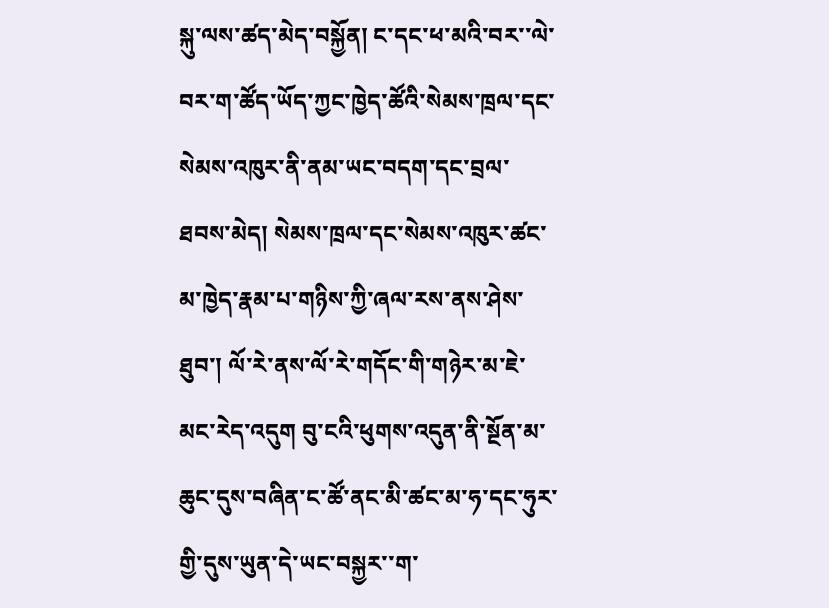སྐུ་ལས་ཚད་མེད་བསྐྱོན། ང་དང་ཕ་མའི་བར་་ལེ་བར་ག་ཚོད་ཡོད་ཀྱང་ཁྱེད་ཚོའི་སེམས་ཁྲལ་དང་སེམས་འཁུར་ནི་ནམ་ཡང་བདག་དང་བྲལ་ཐབས་མེད། སེམས་ཁྲལ་དང་སེམས་འཁུར་ཚང་མ་ཁྱེད་རྣམ་པ་གཉིས་ཀྱི་ཞལ་རས་ནས་ཤེས་ཐུབ་། ལོ་རེ་ནས་ལོ་རེ་གདོང་གི་གཉེར་མ་ཇེ་མང་རེད་འདུག བུ་ངའི་ཕུགས་འདུན་ནི་སྔོན་མ་ཆུང་དུས་བཞིན་ང་ཚོ་ནང་མི་ཚང་མ་ཧ་དང་ཧུར་གྱི་དུས་ཡུན་དེ་ཡང་བསྐྱར་་ག་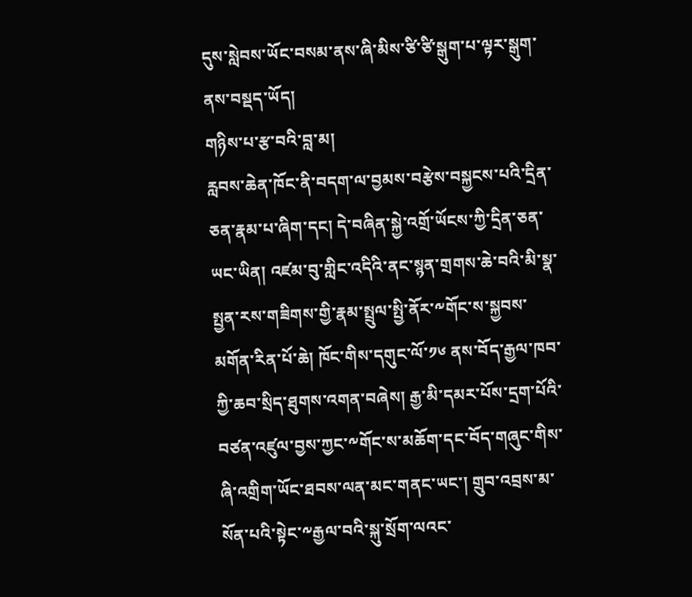དུས་སླེབས་ཡོང་བསམ་ནས་ཞི་མིས་ཙི་ཙི་སྒུག་པ་ལྟར་སྒུག་ནས་བསྡད་ཡོད།
གཉིས་པ་རྩ་བའི་བླ་མ།
རླབས་ཆེན་ཁོང་ནི་བདག་ལ་བྱམས་བརྩེས་བསྐྱངས་པའི་དྲིན་ཅན་རྣམ་པ་ཞིག་དང། དེ་བཞིན་སྐྱེ་འགྲོ་ཡོངས་ཀྱི་དྲིན་ཅན་ཡང་ཡིན། འཛམ་བུ་གླིང་འདིའི་ནང་སྙན་གྲགས་ཆེ་བའི་མི་སྣ་སྤྱན་རས་གཟིགས་གྱི་རྣམ་སྤྲུལ་སྤྱི་ནོར་༸གོང་ས་སྐྱབས་མགོན་རིན་པོ་ཆེ། ཁོང་གིས་དགུང་ལོ་༡༦ ནས་བོད་རྒྱལ་ཁབ་ཀྱི་ཆབ་སྲིད་ཐུགས་འགན་བཞེས། རྒྱ་མི་དམར་པོས་དྲག་པོའི་བཙན་འཛུལ་བྱས་ཀྱང་༸གོང་ས་མཆོག་དང་བོད་གཞུང་གིས་ཞི་འགྲིག་ཡོང་ཐབས་ལན་མང་གནང་ཡང་། གྲུབ་འབྲས་མ་སོན་པའི་སྟེང་༸རྒྱལ་བའི་སྐུ་སྲོག་ལའང་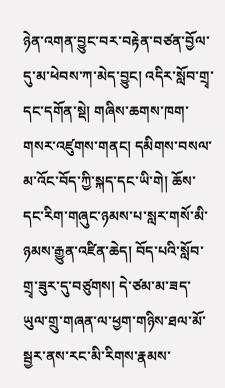ཉེན་འགན་བྱུང་བར་བརྟེན་བཙན་བྱོལ་དུ་མ་ཕེབས་ཀ་མེད་བྱུང། འདིར་སློབ་གྲྭ་དང་དགོན་སྡེ། གཞིས་ཆགས་ཁག་གསར་འཛུགས་གནང། དམིགས་བསལ་མ་འོང་བོད་ཀྱི་སྐད་དང་ཡི་གེ། ཆོས་དང་རིག་གཞུང་ཉམས་པ་སླར་གསོ་མི་ཉམས་རྒྱུན་འཛིན་ཆེད། བོད་པའི་སློབ་གྲྭ་ཟུར་དུ་བཙུགས། དེ་ཙམ་མ་ཟད་ཡུལ་གྲུ་གཞན་ལ་ཕྱག་གཉིས་ཐལ་མོ་སྦྱར་ནས་རང་མི་རིགས་རྣམས་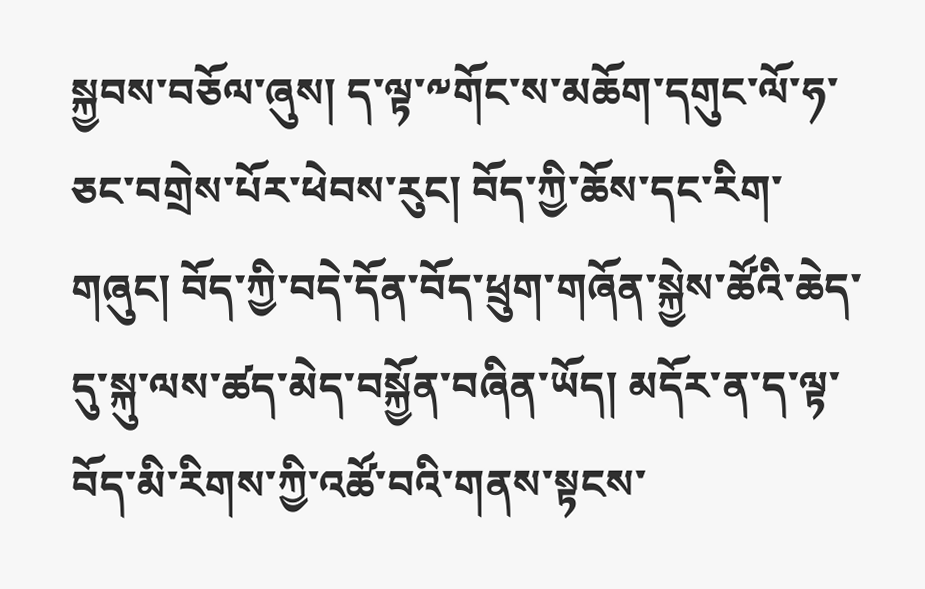སྐྱབས་བཅོལ་ཞུས། ད་ལྟ་༸གོང་ས་མཆོག་དགུང་ལོ་ཧ་ཅང་བགྲེས་པོར་ཕེབས་རུང། བོད་ཀྱི་ཆོས་དང་རིག་གཞུང། བོད་ཀྱི་བདེ་དོན་བོད་ཕྲུག་གཞོན་སྐྱེས་ཚོའི་ཆེད་དུ་སྐུ་ལས་ཚད་མེད་བསྐྱོན་བཞིན་ཡོད། མདོར་ན་ད་ལྟ་བོད་མི་རིགས་ཀྱི་འཚོ་བའི་གནས་སྟངས་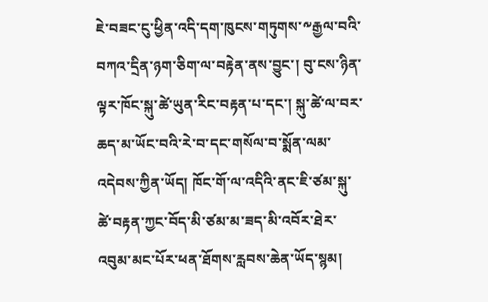ཇེ་བཟང་ངུ་ཕྱིན་འདི་དག་ཁུངས་གཏུགས་༸རྒྱལ་བའི་བཀའ་དྲིན་ཉག་ཅིག་ལ་བརྟེན་ནས་བྱུང་། བུ་ངས་ཉིན་ལྟར་ཁོང་སྐུ་ཚེ་ཡུན་རིང་བརྟན་པ་དང་། སྐུ་ཚེ་ལ་བར་ཆད་མ་ཡོང་བའི་རེ་བ་དང་གསོལ་བ་སྨོན་ལམ་འདེབས་ཀྱིན་ཡོད། ཁོང་གོ་ལ་འདིའི་ནང་ཇི་ཙམ་སྐུ་ཚེ་བརྟན་ཀྱང་བོད་མི་ཙམ་མ་ཟད་མི་འབོར་ཐེར་འབུམ་མང་པོར་ཕན་ཐོགས་རླབས་ཆེན་ཡོད་སྙམ།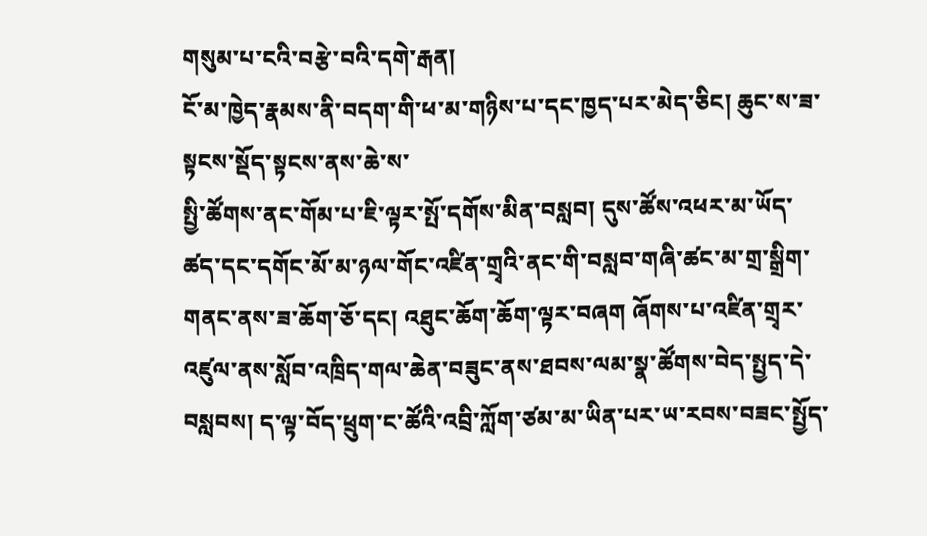གསུམ་པ་ངའི་བརྩེ་བའི་དགེ་རྒན།
ངོ་མ་ཁྱེད་རྣམས་ནི་བདག་གི་ཕ་མ་གཉིས་པ་དང་ཁྱད་པར་མེད་ཅིང། ཆུང་ས་ཟ་སྟངས་སྡོད་སྟངས་ནས་ཆེ་ས་
སྤྱི་ཚོགས་ནང་གོམ་པ་ཇི་ལྟར་སྤོ་དགོས་མིན་བསླབ། དུས་ཚོས་འཕར་མ་ཡོད་ཚད་དང་དགོང་མོ་མ་ཉལ་གོང་འཛིན་གྲྭའི་ནང་གི་བསླབ་གཞི་ཚང་མ་གྲ་སྒྲིག་གནང་ནས་ཟ་ཆོག་ཅོ་དང། འཐུང་ཆོག་ཆོག་ལྟར་བཞག ཞོགས་པ་འཛིན་གྲྭར་འཛུལ་ནས་སློབ་འཁྲིད་གལ་ཆེན་བཟུང་ནས་ཐབས་ལམ་སྣ་ཚོགས་བེད་སྤྱད་དེ་བསླབས། ད་ལྟ་བོད་ཕྲུག་ང་ཚོའི་འབྲི་ཀློག་ཙམ་མ་ཡིན་པར་ཡ་རབས་བཟང་སྤྱོད་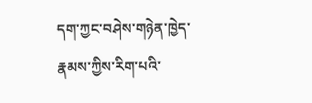དག་ཀྱང་བཤེས་གཉེན་ཁྱེད་རྣམས་ཀྱིས་རིག་པའི་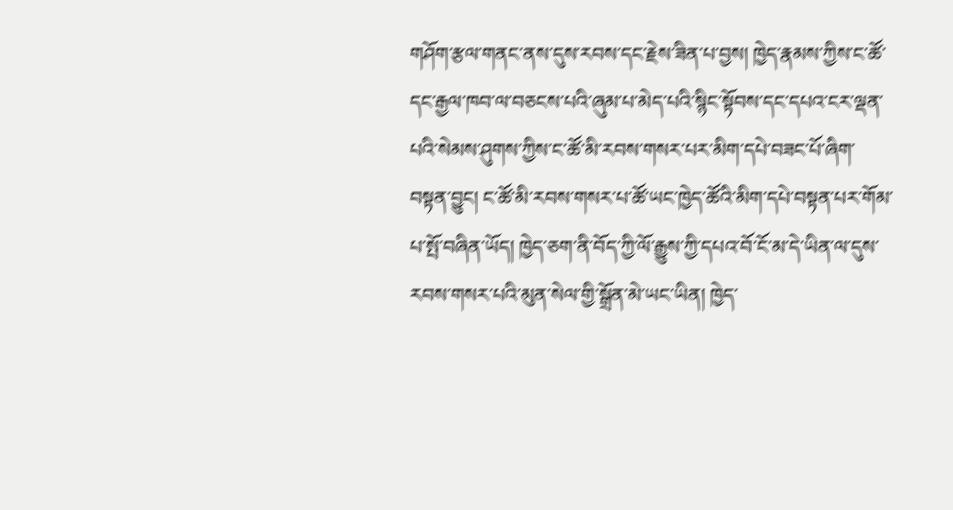གཤོག་རྩལ་གནང་ནས་དུས་རབས་དང་རྗེས་ཟིན་པ་བྱས། ཁྱེད་རྣམས་ཀྱིས་ང་ཚོ་དང་རྒྱལ་ཁབ་ལ་བཅངས་པའི་ཞུམ་པ་མེད་པའི་སྙིང་སྟོབས་དང་དཔའ་ངར་ལྡན་པའི་སེམས་ཤུགས་ཀྱིས་ང་ཚོ་མི་རབས་གསར་པར་མིག་དཔེ་བཟང་པོ་ཞིག་བསྟན་བྱུང། ང་ཚོ་མི་རབས་གསར་པ་ཚོ་ཡང་ཁྱེད་ཚོའི་མིག་དཔེ་བསྟན་པར་གོམ་པ་སྤོ་བཞིན་ཡོད། ཁྱེད་ཅག་ནི་བོད་ཀྱི་ལོ་རྒྱུས་ཀྱི་དཔའ་བོ་ངོ་མ་དེ་ཡིན་ལ་དུས་རབས་གསར་པའི་མུན་སེལ་གྱི་སྒྲོན་མེ་ཡང་ཡིན། ཁྱེད་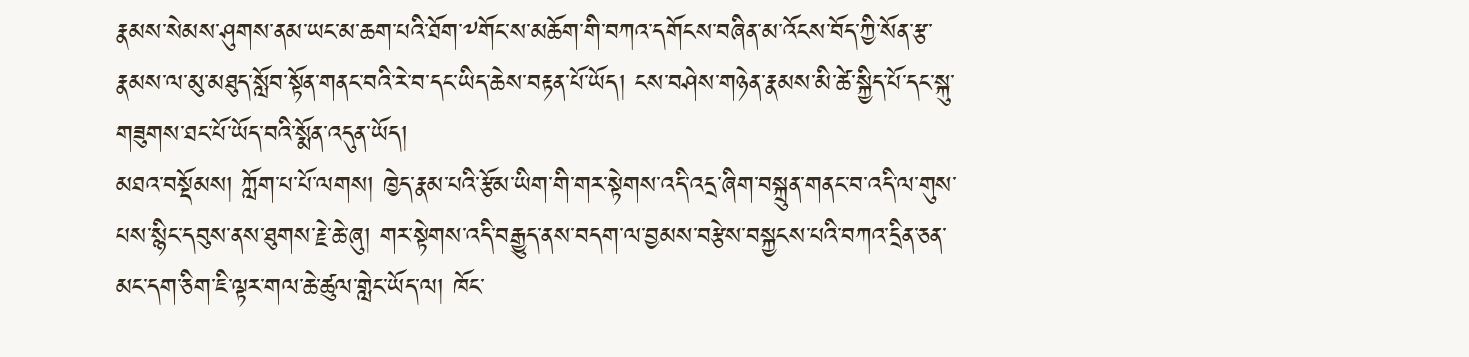རྣམས་སེམས་ཤུགས་ནམ་ཡང་མ་ཆག་པའི་ཐོག་༸གོང་ས་མཆོག་གི་བཀའ་དགོངས་བཞིན་མ་འོངས་བོད་ཀྱི་སོན་རྩ་རྣམས་ལ་མུ་མཐུད་སློབ་སྟོན་གནང་བའི་རེ་བ་དང་ཡིད་ཆེས་བརྟན་པོ་ཡོད། ངས་བཤེས་གཉེན་རྣམས་མི་ཚེ་སྐྱིད་པོ་དང་སྐུ་གཟུགས་ཐང་པོ་ཡོད་བའི་སྨོན་འདུན་ཡོད།
མཐའ་བསྡོམས། ཀློག་པ་པོ་ལགས། ཁྱེད་རྣམ་པའི་རྩོམ་ཡིག་གི་གར་སྟེགས་འདི་འདྲ་ཞིག་བསྐྲུན་གནང་བ་འདི་ལ་གུས་པས་སྙིང་དབུས་ནས་ཐུགས་རྗེ་ཆེ་ཞུ། གར་སྟེགས་འདི་བརྒྱུད་ནས་བདག་ལ་བྱམས་བརྩེས་བསྐྱངས་པའི་བཀའ་དྲིན་ཅན་མང་དག་ཅིག་ཇི་ལྟར་གལ་ཆེ་ཚུལ་གླེང་ཡོད་ལ། ཁོང་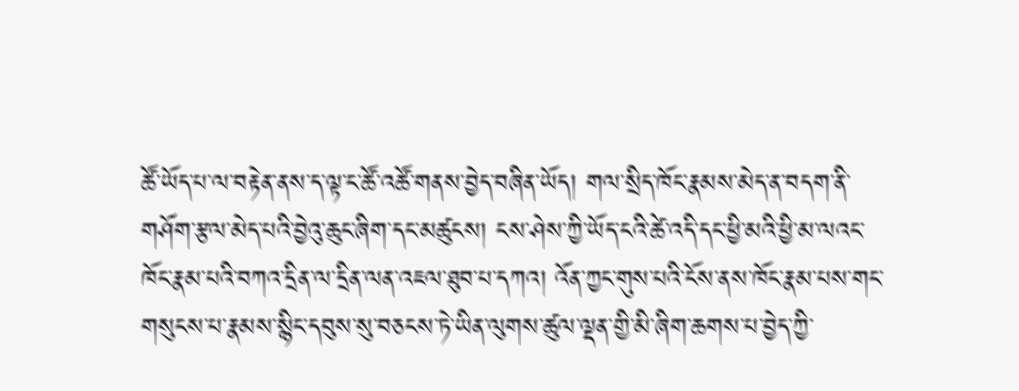ཚོ་ཡོད་པ་ལ་བརྟེན་ནས་ད་ལྟ་ང་ཚོ་འཚོ་གནས་བྱེད་བཞིན་ཡོད། གལ་སྲིད་ཁོང་རྣམས་མེད་ན་བདག་ནི་གཤོག་རྩལ་མེད་པའི་བྱེའུ་ཆུང་ཞིག་དང་མཚུངས། ངས་ཤེས་ཀྱི་ཡོད་ངའི་ཚེ་འདི་དང་ཕྱི་མའི་ཕྱི་མ་ལའང་ཁོང་རྣམ་པའི་བཀའ་དྲིན་ལ་དྲིན་ལན་འཇལ་ཐུབ་པ་དཀའ། འོན་ཀྱང་གུས་པའི་ངོས་ནས་ཁོང་རྣམ་པས་གང་གསུངས་པ་རྣམས་སྙིང་དབུས་སུ་བཅངས་ཏེ་ཡིན་ལུགས་ཚུལ་ལྡན་གྱི་མི་ཞིག་ཆགས་པ་བྱེད་ཀྱི་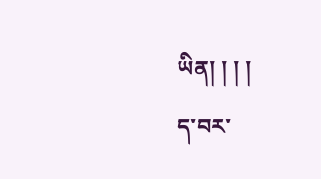ཡིན། ། ། །
ད་བར་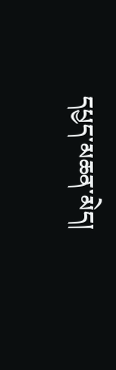དཔྱད་མཆན་མེད།